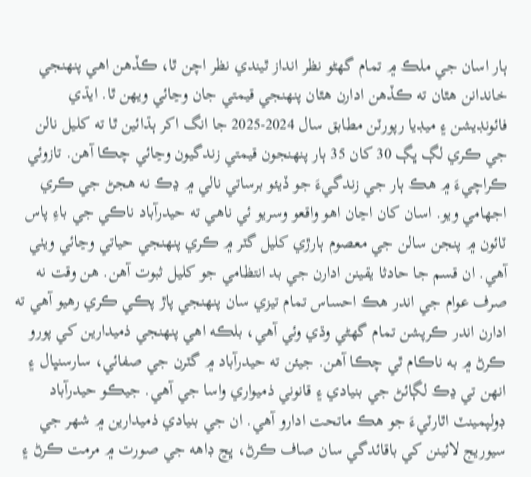ٻار اسان جي ملڪ ۾ تمام گهڻو نظر انداز ٿيندي نظر اچن ٿا، ڪڏهن اهي پنهنجي خاندانن هٿان ته ڪڏهن ادارن هٿان پنهنجي قيمتي جان وڃائي ويهن ٿا. ايڌي فائونڊيشن ۽ ميڊيا رپورٽن مطابق سال 2024-2025 جا انگ اکر ٻڌائين ٿا ته کليل نالن جي ڪري لڳ ڀڳ 30 کان 35 ٻار پنهنجون قيمتي زندگيون وڃائي چڪا آهن. تازوئي ڪراچيءَ ۾ هڪ ٻار جي زندگيءَ جو ڏيئو برساتي نالي ۾ ڍڪ نه هجڻ جي ڪري اجهامي ويو. اسان کان اڃان اهو واقعو وسريو ئي ناهي ته حيدرآباد ناڪي جي باءِ پاس ٽائون ۾ پنجن سالن جي معصوم ٻارڙي کليل گٽر ۾ ڪري پنهنجي حياتي وڃائي ويٺي آهي. ان قسم جا حادثا يقينن ادارن جي بد انتظامي جو کليل ثبوت آهن. هن وقت نه صرف عوام جي اندر هڪ احساس تمام تيزي سان پنهنجي پاڙ پڪي ڪري رهيو آهي ته ادارن اندر ڪرپشن تمام گهڻي وڌي وئي آهي، بلڪه اهي پنهنجي ذميدارين کي پورو ڪرڻ ۾ به ناڪام ٿي چڪا آهن. جيئن ته حيدرآباد ۾ گٽرن جي صفائي، سارسنڀال ۽ انهن تي ڍڪ لڳائڻ جي بنيادي ۽ قانوني ذميواري واسا جي آهي. جيڪو حيدرآباد ڊولپمينٽ اٿارٽيءَ جو هڪ ماتحت ادارو آهي. ان جي بنيادي ذميدارين ۾ شهر جي سيوريج لائينن کي باقائدگي سان صاف ڪرڻ، ڀڃ ڊاهه جي صورت ۾ مرمت ڪرڻ ۽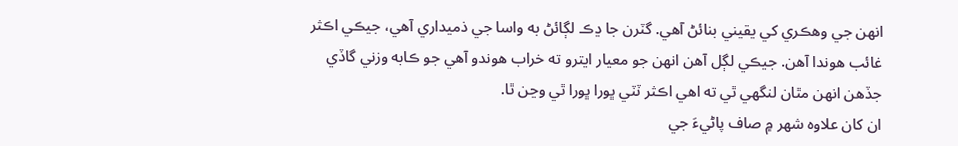انهن جي وهڪري کي يقيني بنائڻ آهي. گٽرن جا ڍڪ لڳائڻ به واسا جي ذميداري آهي، جيڪي اڪثر غائب هوندا آهن. جيڪي لڳل آهن انهن جو معيار ايترو ته خراب هوندو آهي جو ڪابه وزني گاڏي جڏهن انهن مٿان لنگهي ٿي ته اهي اڪثر ٽٽي ڀورا ڀورا ٿي وڃن ٿا.
ان کان علاوه شهر ۾ صاف پاڻيءَ جي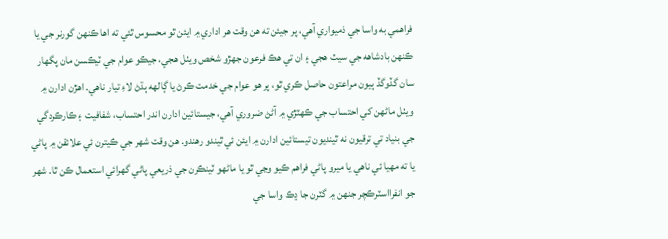فراهمي به واسا جي ذميواري آهي، پر جيئن ته هن وقت هر اداري ۾ ايئن ٿو محسوس ٿئي ته اها ڪنهن گورنر جي يا ڪنهن بادشاهه جي سيٽ هجي ۽ ان تي هڪ فرعون جهڙو شخص ويٺل هجي، جيڪو عوام جي ٽيڪسن مان پگهار سان گڏوگڏ ٻيون مراعتون حاصل ڪري ٿو، پر هو عوام جي خدمت ڪرڻ يا ڳالهه ٻڌڻ لاءِ تيار ناهي. اهڙن ادارن ۾ ويٺل ماڻهن کي احتساب جي ڪهٽڙي ۾ آڻڻ ضروري آهي، جيستائين ادارن اندر احتساب، شفافيت ۽ ڪارڪردگي جي بنياد تي ترقيون نه ٿينديون تيستائين ادارن ۾ ايئن ئي ٿيندو رهندو. هن وقت شهر جي ڪيترن ئي علائقن ۾ پاڻي يا ته مهيا ئي ناهي يا ميرو پاڻي فراهم ڪيو وڃي ٿو يا ماڻهو ٽينڪرن جي ذريعي پاڻي گهرائي استعمال ڪن ٿا. شهر جو انفرااسٽرڪچر جنهن ۾ گٽرن جا ڍڪ واسا جي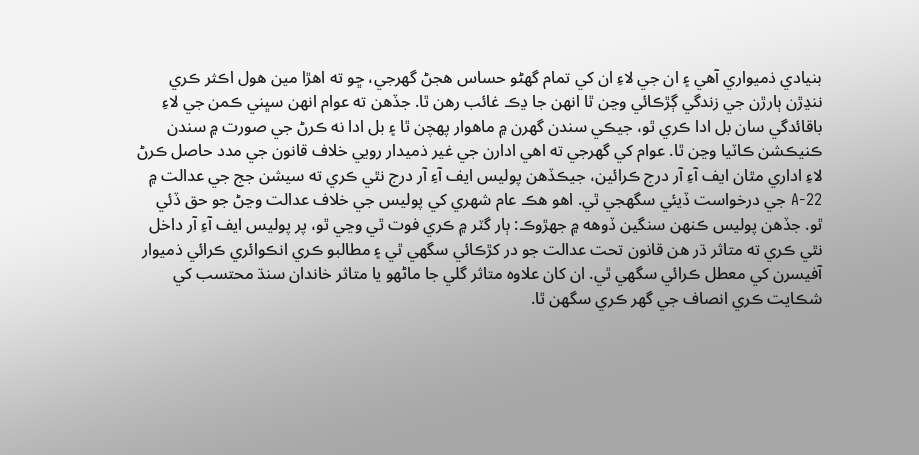بنيادي ذميواري آهي ۽ ان جي لاءِ ان کي تمام گهڻو حساس هجڻ گهرجي، ڇو ته اهڙا مين هول اڪثر ڪري ننڍڙن ٻارڙن جي زندگي ڳڙڪائي وڃن ٿا انهن جا ڍڪ غائب رهن ٿا. جڏهن ته عوام انهن سڀني ڪمن جي لاءِ باقائدگي سان بل ادا ڪري ٿو، جيڪي سندن گهرن ۾ ماهوار پهچن ٿا ۽ بل ادا نه ڪرڻ جي صورت ۾ سندن ڪنيڪشن ڪاٽيا وڃن ٿا. عوام کي گهرجي ته اهي ادارن جي غير ذميدار رويي خلاف قانون جي مدد حاصل ڪرڻ لاءِ اداري مٿان ايف آءِ آر درج ڪرائين، جيڪڏهن پوليس ايف آءِ آر درج نٿي ڪري ته سيشن جج جي عدالت ۾ A-22 جي درخواست ڏيئي سگهجي ٿي. اهو هڪ عام شهري کي پوليس جي خلاف عدالت وڃڻ جو حق ڏئي ٿو. جڏهن پوليس ڪنهن سنگين ڏوهه ۾ جهڙوڪ: ٻار گٽر ۾ ڪري فوت ٿي وڃي ٿو، پر پوليس ايف آءِ آر داخل نٿي ڪري ته متاثر ڌر هن قانون تحت عدالت جو در کڙڪائي سگهي ٿي ۽ مطالبو ڪري انڪوائري ڪرائي ذميوار آفيسرن کي معطل ڪرائي سگهي ٿي. ان کان علاوه متاثر گلي جا ماڻهو يا متاثر خاندان سنڌ محتسب کي شڪايت ڪري انصاف جي گهر ڪري سگهن ٿا.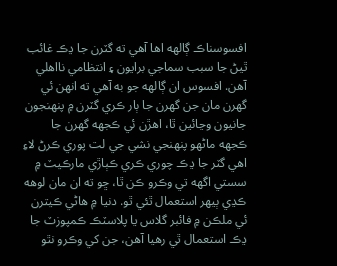افسوسناڪ ڳالهه اها آهي ته گٽرن جا ڍڪ غائب ٿيڻ جا سبب سماجي برايون ۽ انتظامي نااهلي آهن. افسوس ان ڳالهه جو به آهي ته انهن ئي گهرن مان جن گهرن جا ٻار ڪري گٽرن ۾ پنهنجون جانيون وڃائين ٿا، اهڙن ئي ڪجهه گهرن جا ڪجهه ماڻهو پنهنجي نشي جي لت پوري ڪرڻ لاءِ اهي گٽر جا ڍڪ چوري ڪري ڪٻاڙي مارڪيٽ ۾ سستي اگهه تي وڪرو ڪن ٿا، ڇو ته ان مان لوهه ڪڍي ٻيهر استعمال ٿئي ٿو. دنيا ۾ هاڻي ڪيترن ئي ملڪن ۾ فائبر گلاس يا پلاسٽڪ ڪمپوزٽ جا ڍڪ استعمال ٿي رهيا آهن، جن کي وڪرو نٿو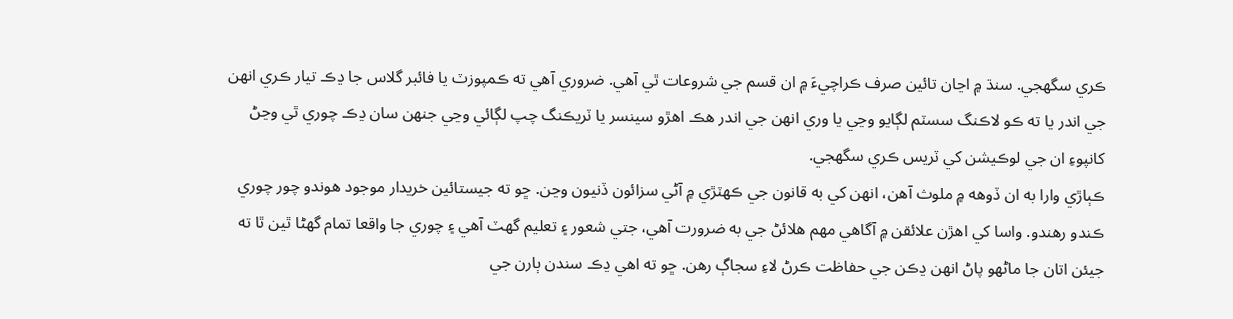ڪري سگهجي. سنڌ ۾ اڃان تائين صرف ڪراچيءَ ۾ ان قسم جي شروعات ٿي آهي. ضروري آهي ته ڪمپوزٽ يا فائبر گلاس جا ڍڪ تيار ڪري انهن جي اندر يا ته ڪو لاڪنگ سسٽم لڳايو وڃي يا وري انهن جي اندر هڪ اهڙو سينسر يا ٽريڪنگ چپ لڳائي وڃي جنهن سان ڍڪ چوري ٿي وڃڻ کانپوءِ ان جي لوڪيشن کي ٽريس ڪري سگهجي.
ڪٻاڙي وارا به ان ڏوهه ۾ ملوث آهن، انهن کي به قانون جي ڪهٽڙي ۾ آڻي سزائون ڏنيون وڃن. ڇو ته جيستائين خريدار موجود هوندو چور چوري ڪندو رهندو. واسا کي اهڙن علائقن ۾ آگاهي مهم هلائڻ جي به ضرورت آهي، جتي شعور ۽ تعليم گهٽ آهي ۽ چوري جا واقعا تمام گهڻا ٿين ٿا ته جيئن اتان جا ماڻهو پاڻ انهن ڍڪن جي حفاظت ڪرڻ لاءِ سجاڳ رهن. ڇو ته اهي ڍڪ سندن ٻارن جي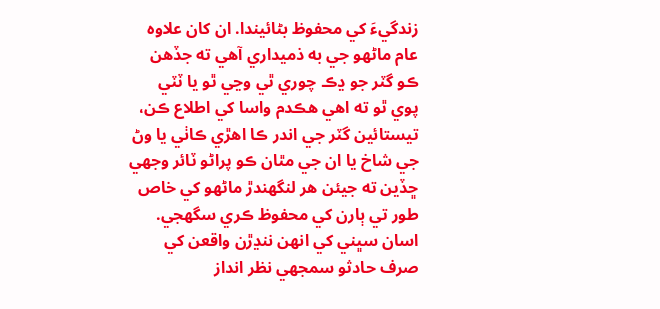زندگيءَ کي محفوظ بڻائيندا. ان کان علاوه عام ماڻهو جي به ذميداري آهي ته جڏهن ڪو گٽر جو ڍڪ چوري ٿي وڃي ٿو يا ٽٽي پوي ٿو ته اهي هڪدم واسا کي اطلاع ڪن، تيستائين گٽر جي اندر ڪا اهڙي ڪاٺي يا وڻ جي شاخ يا ان جي مٿان ڪو پراڻو ٽائر وجهي ڇڏين ته جيئن هر لنگهندڙ ماڻهو کي خاص طور تي ٻارن کي محفوظ ڪري سگهجي. اسان سڀني کي انهن ننڍڙن واقعن کي صرف حادثو سمجهي نظر انداز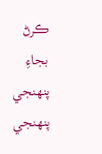ڪرڻ بجاءِ پنهنجي پنهنجي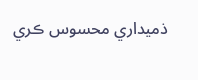ذميداري محسوس ڪري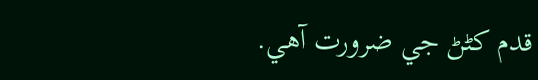قدم کڻڻ جي ضرورت آهي.